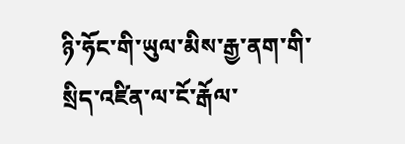ཉི་ཧོང་གི་ཡུལ་མིས་རྒྱ་ནག་གི་སྲིད་འཛིན་ལ་ངོ་རྒོལ་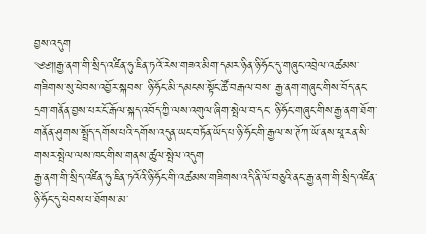བྱས་འདུག
༄༅༎རྒྱ་ནག་གི་སྲིད་འཛིན་ཧུ་ཇིན་ཏའོ་རེས་གཟའ་མིག་དམར་ཉིན་ཉི་ཧོང་དུ་གཞུང་འབྲེལ་འཚམས་
གཟིགས་སུ་ཕེབས་འབྱོར་སྐབས་ ཉི་ཧོང་མི་དམངས་སྟོང་ཚོ་བརྒལ་བས་ རྒྱ་ནག་གཞུང་གིས་བོད་ནང་
དྲག་གནོན་བྱས་པར་ངོ་རྒོལ་སྐད་འབོད་ཀྱི་ལས་འགུལ་ཞིག་སྤེལ་བ་དང་ ཉི་ཧོང་གཞུང་གིས་རྒྱ་ནག་ཐོག་
གནོན་ཤུགས་སྤྲོད་དགོས་པའི་དགོས་འདུན་ཡང་བཏོན་ཡོད་པ་ཉི་ཧོང་གི་རྒྱལ་ས་ཊོཀ་ཡོ་ནས་ཕཱ་རན་སི་
གསར་སྤེལ་ལས་ཁང་གིས་གནས་ཚུལ་སྤེལ་འདུག
རྒྱ་ནག་གི་སྲིད་འཛིན་ཧུ་ཇིན་ཏའོའི་ཉི་ཧོང་གི་འཚམས་གཟིགས་འདི་ནི་ལོ་བཅུའི་ནང་རྒྱ་ནག་གི་སྲིད་འཛིན་
ཉི་ཧོང་དུ་ཕེབས་པ་ཐོགས་མ་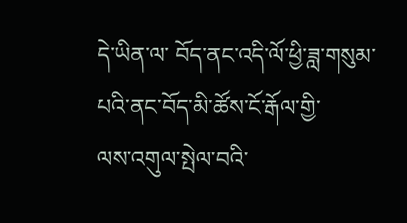དེ་ཡིན་ལ་ བོད་ནང་འདི་ལོ་ཕྱི་ཟླ་གསུམ་པའི་ནང་བོད་མི་ཚོས་ངོ་རྒོལ་གྱི་
ལས་འགུལ་སྤེལ་བའི་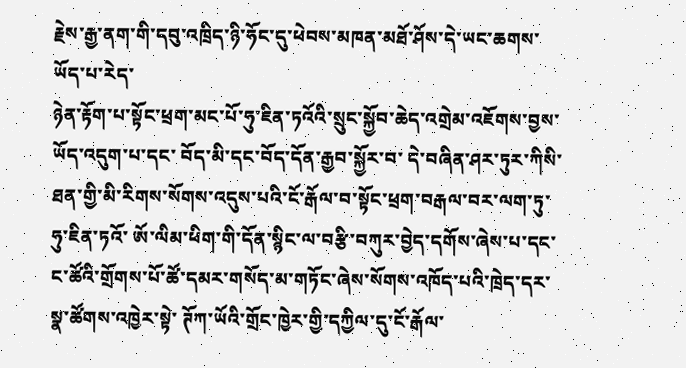རྗེས་རྒྱ་ནག་གི་དབུ་འཁྲིད་ཉི་ཧོང་དུ་ཕེབས་མཁན་མཐོ་ཤོས་དེ་ཡང་ཆགས་ཡོད་པ་རེད་
ཉེན་རྟོག་པ་སྟོང་ཕྲག་མང་པོ་ཧུ་ཇིན་ཏའོའི་སྲུང་སྐྱོབ་ཆེད་འགྲེམ་འཇོགས་བྱས་ཡོད་འདུག་པ་དང་ བོད་མི་དང་བོད་དོན་རྒྱབ་སྐྱོར་བ་ དེ་བཞིན་ཤར་ཏུར་ཀིསི་ཐན་གྱི་མི་རིགས་སོགས་འདུས་པའི་ངོ་རྒོལ་བ་སྟོང་ཕྲག་བརྒལ་བར་ལག་ཏུ་
ཧུ་ཇིན་ཏའོ་ ཨོ་ལིམ་ཕིག་གི་དོན་སྙིང་ལ་བརྩི་བཀུར་བྱེད་དགོས་ཞེས་པ་དང་ ང་ཚོའི་གྲོགས་པོ་ཚོ་དམར་གསོད་མ་གཏོང་ཞེས་སོགས་འཁོད་པའི་ཁྲེད་དར་སྣ་ཚོགས་འཁྱེར་སྟེ་ ཊོཀ་ཡོའི་གྲོང་ཁྱེར་གྱི་དཀྱིལ་དུ་ངོ་རྒོལ་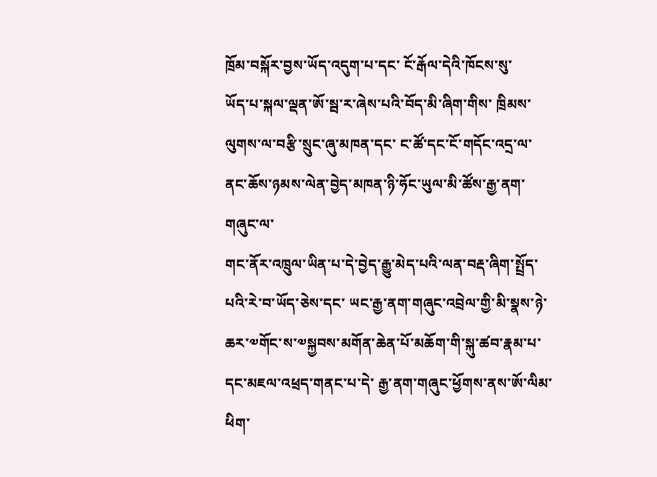ཁྲོམ་བསྐོར་བྱས་ཡོད་འདུག་པ་དང་ ངོ་རྒོལ་དེའི་ཁོངས་སུ་
ཡོད་པ་སྐལ་ལྡན་ཨོ་སྦ་ར་ཞེས་པའི་བོད་མི་ཞིག་གིས་ ཁྲིམས་ལུགས་ལ་བརྩི་སྲུང་ཞུ་མཁན་དང་ ང་ཚོ་དང་ངོ་གདོང་འདྲ་ལ་ ནང་ཆོས་ཉམས་ལེན་བྱེད་མཁན་ཉི་ཧོང་ཡུལ་མི་ཚོས་རྒྱ་ནག་གཞུང་ལ་
གང་ནོར་འཁྲུལ་ཡིན་པ་དེ་བྱེད་རྒྱུ་མེད་པའི་ལན་བརྡ་ཞིག་སྤྲོད་པའི་རེ་བ་ཡོད་ཅེས་དང་ ཡང་རྒྱ་ནག་གཞུང་འབྲེལ་གྱི་མི་སྣས་ཉེ་ཆར་༧གོང་ས་༧སྐྱབས་མགོན་ཆེན་པོ་མཆོག་གི་སྐུ་ཚབ་རྣམ་པ་
དང་མཇལ་འཕྲད་གནང་པ་དེ་ རྒྱ་ནག་གཞུང་ཕྱོགས་ནས་ཨོ་ལིམ་ཕིག་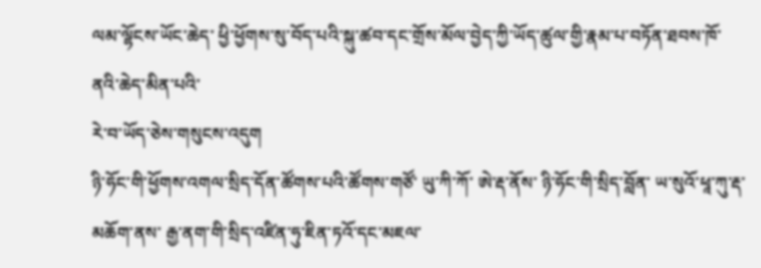ལམ་ལྷོངས་ཡོང་ཆེད་ ཕྱི་ཕྱོགས་སུ་བོད་པའི་སྐུ་ཚབ་དང་གྲོས་མོལ་བྱེད་ཀྱི་ཡོད་ཚུལ་གྱི་རྣམ་པ་བཏོན་ཐབས་ཁོ་ནའི་ཆེད་མིན་པའི་
རེ་བ་ཡོད་ཅེས་གསུངས་འདུག
ཉི་ཧོང་གི་ཕྱོགས་འགལ་སྲིད་དོན་ཚོགས་པའི་ཚོགས་གཙོ་ ཡུ་ཀི་ཀོ་ ཨེ་རྡ་ནོས་ ཉི་ཧོང་གི་སྲིད་བློན་ ཡ་སུའོ་ཕཱ་ཀུ་རྡ་མཆོག་ནས་ རྒྱ་ནག་གི་སྲིད་འཛིན་ཧུ་ཇིན་ཏའོ་དང་མཇལ་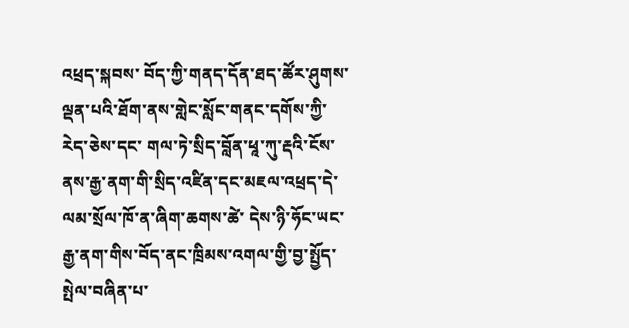འཕྲད་སྐབས་ བོད་ཀྱི་གནད་དོན་ཐད་ཚོར་ཤུགས་ལྡན་པའི་ཐོག་ནས་གླེང་སློང་གནང་དགོས་ཀྱི་རེད་ཅེས་དང་ གལ་ཏེ་སྲིད་བློན་ཕཱ་ཀུ་རྡའི་ངོས་ནས་རྒྱ་ནག་གི་སྲིད་འཛིན་དང་མཇལ་འཕྲད་དེ་ལམ་སྲོལ་ཁོ་ན་ཞིག་ཆགས་ཚེ་ དེས་ཉི་ཧོང་ཡང་རྒྱ་ནག་གིས་བོད་ནང་ཁྲིམས་འགལ་གྱི་བྱ་སྤྱོད་སྤེལ་བཞིན་པ་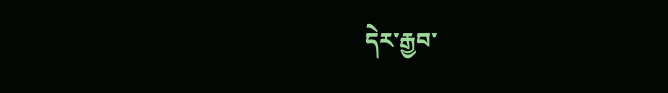དེར་རྒྱབ་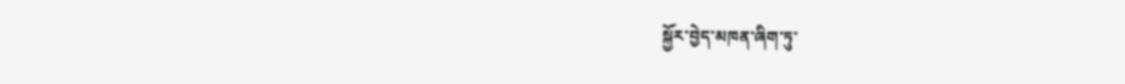སྐྱོར་བྱེད་མཁན་ཞིག་ཏུ་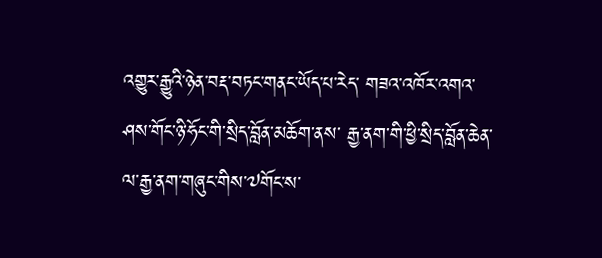འགྱུར་རྒྱུའི་ཉེན་བརྡ་བཏང་གནང་ཡོད་པ་རེད་ གཟའ་འཁོར་འགའ་ཤས་གོང་ཉི་ཧོང་གི་སྲིད་བློན་མཆོག་ནས་ རྒྱ་ནག་གི་ཕྱི་སྲིད་བློན་ཆེན་ལ་རྒྱ་ནག་གཞུང་གིས་༧གོང་ས་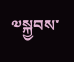༧སྐྱབས་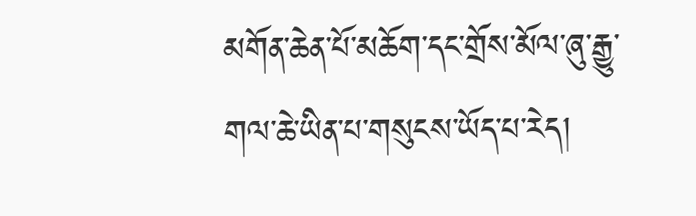མགོན་ཆེན་པོ་མཆོག་དང་གྲོས་མོལ་ཞུ་རྒྱུ་
གལ་ཆེ་ཡིན་པ་གསུངས་ཡོད་པ་རེད།